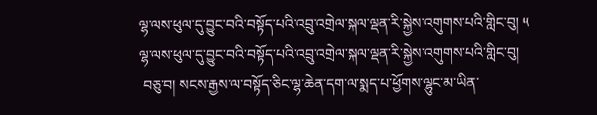ལྷ་ལས་ཕུལ་དུ་བྱུང་བའི་བསྟོད་པའི་འབྲུ་འགྲེལ་སྐལ་ལྡན་རི་སྐྱེས་འགུགས་པའི་གླིང་བུ། ༥
ལྷ་ལས་ཕུལ་དུ་བྱུང་བའི་བསྟོད་པའི་འབྲུ་འགྲེལ་སྐལ་ལྡན་རི་སྐྱེས་འགུགས་པའི་གླིང་བུ།
 བཅུ་བ། སངས་རྒྱས་ལ་བསྟོད་ཅིང་ལྷ་ཆེན་དག་ལ་སྨད་པ་ཕྱོགས་ལྷུང་མ་ཡིན་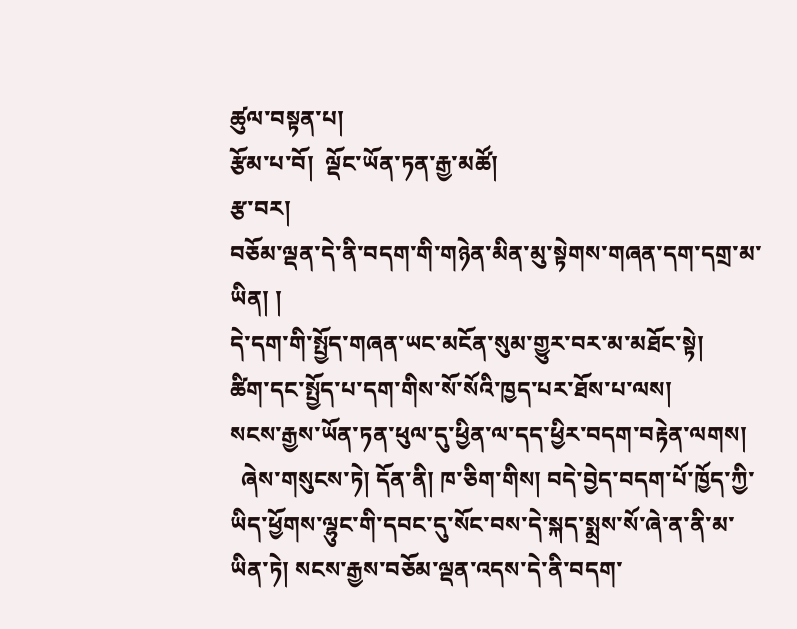ཚུལ་བསྟན་པ།
རྩོམ་པ་བོ།  ལྡོང་ཡོན་ཏན་རྒྱ་མཚོ།
རྩ་བར།
བཅོམ་ལྡན་དེ་ནི་བདག་གི་གཉེན་མིན་མུ་སྟེགས་གཞན་དག་དགྲ་མ་ཡིན། །
དེ་དག་གི་སྤྱོད་གཞན་ཡང་མངོན་སུམ་གྱུར་བར་མ་མཐོང་སྟེ།
ཚིག་དང་སྤྱོད་པ་དག་གིས་སོ་སོའི་ཁྱད་པར་ཐོས་པ་ལས།
སངས་རྒྱས་ཡོན་ཏན་ཕུལ་དུ་ཕྱིན་ལ་དད་ཕྱིར་བདག་བརྟེན་ལགས།
  ཞེས་གསུངས་ཏེ། དོན་ནི། ཁ་ཅིག་གིས། བདེ་བྱེད་བདག་པོ་ཁྱོད་ཀྱི་ཡིད་ཕྱོགས་ལྷུང་གི་དབང་དུ་སོང་བས་དེ་སྐད་སྨྲས་སོ་ཞེ་ན་ནི་མ་ཡིན་ཏེ། སངས་རྒྱས་བཅོམ་ལྡན་འདས་དེ་ནི་བདག་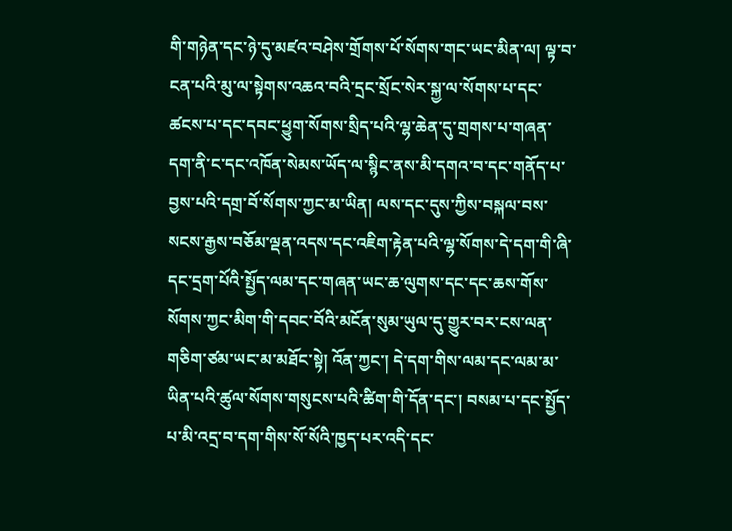གི་གཉེན་དང་ཉེ་དུ་མཛའ་བཤེས་གྲོགས་པོ་སོགས་གང་ཡང་མིན་ལ། ལྟ་བ་ངན་པའི་མུ་ལ་སྟེགས་འཆའ་བའི་དྲང་སྲོང་སེར་སྐྱ་ལ་སོགས་པ་དང་ཚངས་པ་དང་དབང་ཕྱུག་སོགས་སྲིད་པའི་ལྷ་ཆེན་དུ་གྲགས་པ་གཞན་དག་ནི་ང་དང་འཁོན་སེམས་ཡོད་ལ་སྙིང་ནས་མི་དགའ་བ་དང་གནོད་པ་བྱས་པའི་དགྲ་བོ་སོགས་ཀྱང་མ་ཡིན། ལས་དང་དུས་ཀྱིས་བསྐལ་བས་སངས་རྒྱས་བཅོམ་ལྡན་འདས་དང་འཇིག་རྟེན་པའི་ལྷ་སོགས་དེ་དག་གི་ཞི་དང་དྲག་པོའི་སྤྱོད་ལམ་དང་གཞན་ཡང་ཆ་ལུགས་དང་དང་ཆས་གོས་སོགས་ཀྱང་མིག་གི་དབང་བོའི་མངོན་སུམ་ཡུལ་དུ་གྱུར་བར་ངས་ལན་གཅིག་ཙམ་ཡང་མ་མཐོང་སྟེ། འོན་ཀྱང་། དེ་དག་གིས་ལམ་དང་ལམ་མ་ཡིན་པའི་ཚུལ་སོགས་གསུངས་པའི་ཚིག་གི་དོན་དང་། བསམ་པ་དང་སྤྱོད་པ་མི་འདྲ་བ་དག་གིས་སོ་སོའི་ཁྱད་པར་འདི་དང་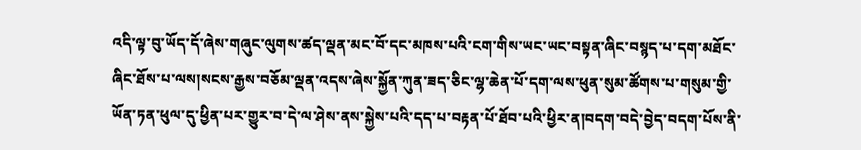འདི་ལྟ་བུ་ཡོད་དོ་ཞེས་གཞུང་ལུགས་ཚད་ལྡན་མང་བོ་དང་མཁས་པའི་ངག་གིས་ཡང་ཡང་བསྟན་ཞིང་བསྙད་པ་དག་མཐོང་ཞིང་ཐོས་པ་ལས།སངས་རྒྱས་བཅོམ་ལྡན་འདས་ཞེས་སྐྱོན་ཀུན་ཟད་ཅིང་ལྷ་ཆེན་པོ་དག་ལས་ཕུན་སུམ་ཚོགས་པ་གསུམ་གྱི་ཡོན་ཏན་ཕུལ་དུ་ཕྱིན་པར་གྱུར་བ་དེ་ལ་ཤེས་ནས་སྐྱེས་པའི་དད་པ་བརྟན་པོ་ཐོབ་པའི་ཕྱིར་ན།བདག་བདེ་བྱེད་བདག་པོས་ནི་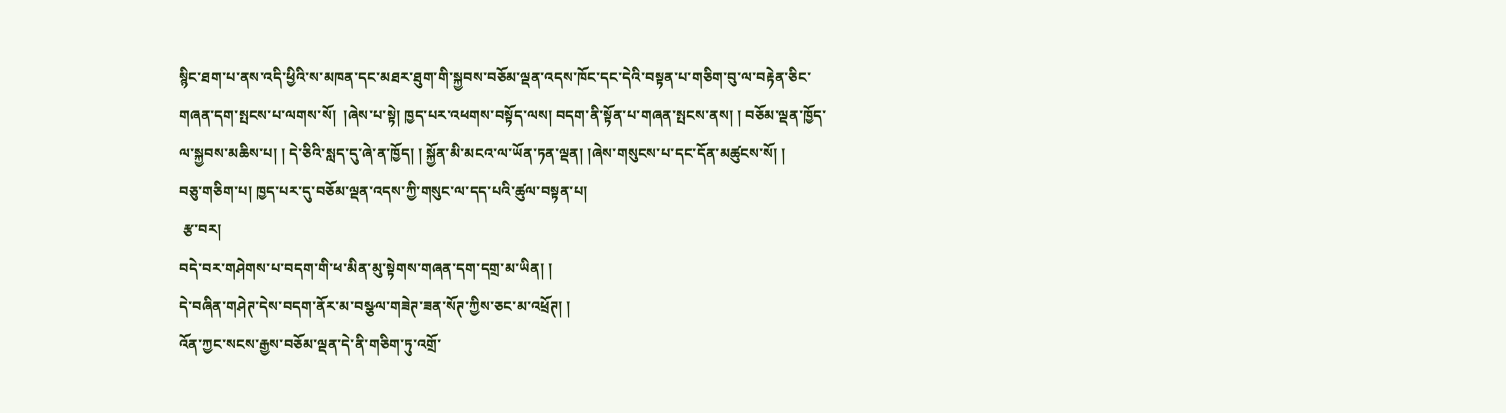སྙིང་ཐག་པ་ནས་འདི་ཕྱིའི་ས་མཁན་དང་མཐར་ཐུག་གི་སྐྱབས་བཅོམ་ལྡན་འདས་ཁོང་དང་དེའི་བསྟན་པ་གཅིག་བུ་ལ་བརྟེན་ཅིང་གཞན་དག་སྤངས་པ་ལགས་སོ།  །ཞེས་པ་སྟེ། ཁྱད་པར་འཕགས་བསྟོད་ལས། བདག་ནི་སྟོན་པ་གཞན་སྤངས་ནས། ། བཅོམ་ལྡན་ཁྱོད་ལ་སྐྱབས་མཆིས་པ། ། དེ་ཅིའི་སླད་དུ་ཞེ་ན་ཁྱོད། ། སྐྱོན་མི་མངའ་ལ་ཡོན་ཏན་ལྡན། །ཞེས་གསུངས་པ་དང་དོན་མཚུངས་སོ། །
བཅུ་གཅིག་པ། ཁྱད་པར་དུ་བཅོམ་ལྡན་འདས་ཀྱི་གསུང་ལ་དད་པའི་ཚུལ་བསྟན་པ།
 རྩ་བར།
བདེ་བར་གཤེགས་པ་བདག་གི་ཕ་མིན་མུ་སྟེགས་གཞན་དག་དགྲ་མ་ཡིན། །
དེ་བཞིན་གཤེཊ་དེས་བདག་ནོར་མ་བསྩལ་གཟེཊ་ཟན་སོཊ་ཀྱིས་ཅང་མ་འཕྲོཊ། །
འོན་ཀྱང་སངས་རྒྱས་བཅོམ་ལྡན་དེ་ནི་གཅིག་ཏུ་འགྲོ་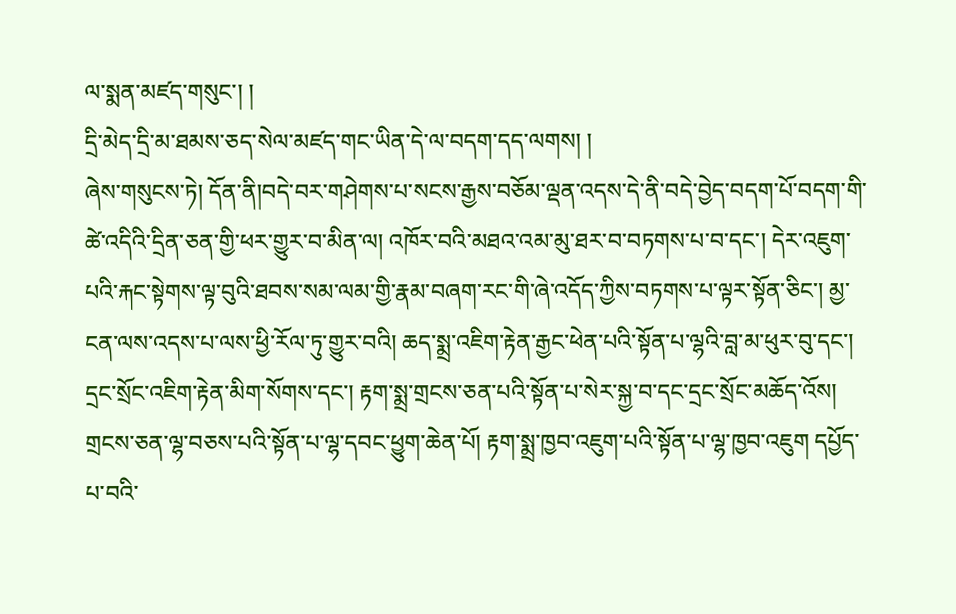ལ་སྨན་མཛད་གསུང་། །
དྲི་མེད་དྲི་མ་ཐམས་ཅད་སེལ་མཛད་གང་ཡིན་དེ་ལ་བདག་དད་ལགས། །
ཞེས་གསུངས་ཏེ། དོན་ནི།བདེ་བར་གཤེགས་པ་སངས་རྒྱས་བཅོམ་ལྡན་འདས་དེ་ནི་བདེ་བྱེད་བདག་པོ་བདག་གི་ཚེ་འདིའི་དྲིན་ཅན་གྱི་ཕར་གྱུར་བ་མིན་ལ། འཁོར་བའི་མཐའ་འམ་མུ་ཐར་བ་བཏགས་པ་བ་དང་། དེར་འཇུག་པའི་རྐང་སྟེགས་ལྟ་བུའི་ཐབས་སམ་ལམ་གྱི་རྣམ་བཞག་རང་གི་ཞེ་འདོད་ཀྱིས་བཏགས་པ་ལྟར་སྟོན་ཅིང་། མྱ་ངན་ལས་འདས་པ་ལས་ཕྱི་རོལ་ཏུ་གྱུར་བའི། ཆད་སྨྲ་འཇིག་རྟེན་རྒྱང་ཕེན་པའི་སྟོན་པ་ལྷའི་བླ་མ་ཕུར་བུ་དང་། དྲང་སྲོང་འཇིག་རྟེན་མིག་སོགས་དང་། རྟག་སྨྲ་གྲངས་ཅན་པའི་སྟོན་པ་སེར་སྐྱ་བ་དང་དྲང་སྲོང་མཆོད་འོས། གྲངས་ཅན་ལྷ་བཅས་པའི་སྟོན་པ་ལྷ་དབང་ཕྱུག་ཆེན་པོ། རྟག་སྨྲ་ཁྱབ་འཇུག་པའི་སྟོན་པ་ལྷ་ཁྱབ་འཇུག དཔྱོད་པ་བའི་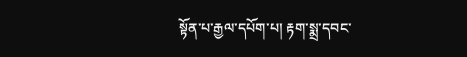སྟོན་པ་རྒྱལ་དཔོག་པ། རྟག་སྨྲ་དབང་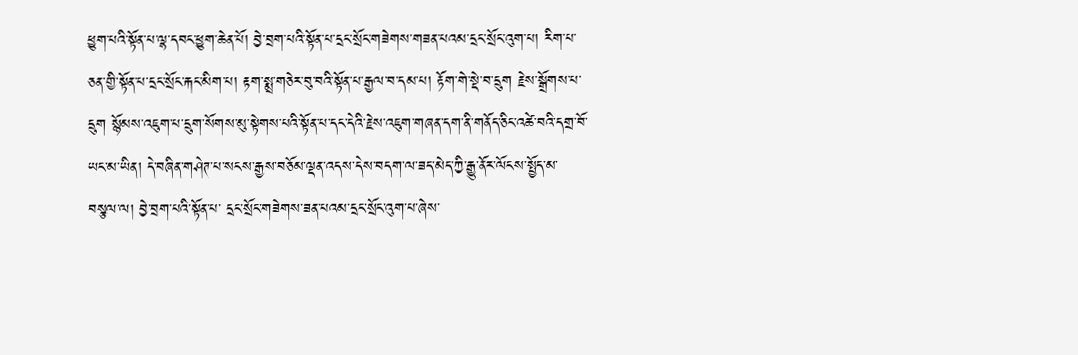ཕྱུག་པའི་སྟོན་པ་ལྷ་དབང་ཕྱུག་ཆེན་པོ། བྱེ་བྲག་པའི་སྟོན་པ་དྲང་སྲོང་གཟེགས་གཟན་པའམ་དྲང་སྲོང་འུག་པ། རིག་པ་ཅན་གྱི་སྟོན་པ་དྲང་སྲོང་རྐང་མིག་པ། རྟག་སྨྲ་གཅེར་བུ་བའི་སྟོན་པ་རྒྱལ་བ་དམ་པ། རྟོག་གེ་སྡེ་བ་དྲུག རྗེས་སྒྲོགས་པ་དྲུག སྙོམས་འཇུག་པ་དྲུག་སོགས་མུ་སྟེགས་པའི་སྟོན་པ་དང་དེའི་རྗེས་འཇུག་གཞན་དག་ནི་གནོད་ཅིང་འཚེ་བའི་དགྲ་བོ་ཡང་མ་ཡིན། དེ་བཞིན་གཤེཊ་པ་སངས་རྒྱས་བཅོམ་ལྡན་འདས་དེས་བདག་ལ་ཟད་མེད་ཀྱི་རྒྱུ་ནོར་ལོངས་སྤྱོད་མ་བསྩལ་ལ། བྱེ་བྲག་པའི་སྟོན་པ་ དྲང་སྲོང་གཟེགས་ཟན་པའམ་དྲང་སྲོང་འུག་པ་ཞེས་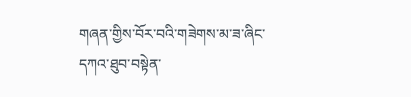གཞན་གྱིས་བོར་བའི་གཟེགས་མ་ཟ་ཞིང་དཀའ་ཐུབ་བསྟེན་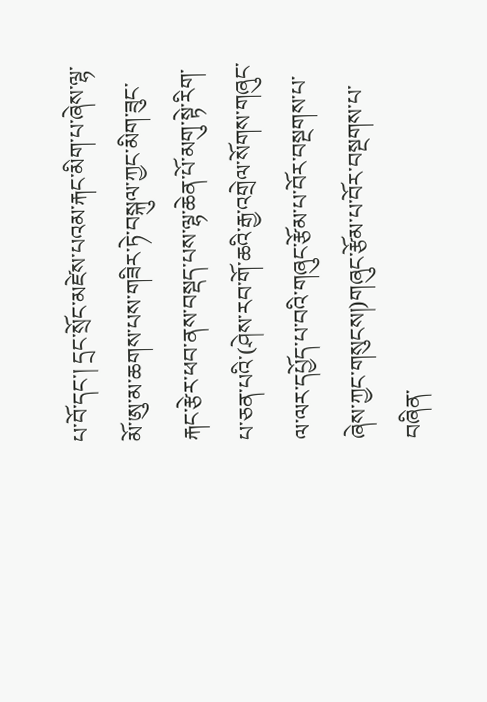པ་བོ་དང་། དྲང་སྲོང་མཛེས་པའམ་རྐང་མིག་པ་ཞེས་ལྷ་མོ་ཨུ་མ་ཆགས་པས་གཟིར་ཏེ་བསྐུལ་ཀྱང་མིག་ཟུང་རྐང་རྩེར་ཕབ་ནས་བསྡད་པས་ལྷ་ཆེན་པོ་མགུ་སྟེ་རིག་པ་ཅན་པའི་(ཤེས་རབ་གོ་ཆའི་རྒྱ་འགྲེལ་སོགས་གཞུང་ལ་ལར་དཔྱོད་པ་བའི་གཞུང་རྩོམ་པ་བོར་བསྔགས་པ་ཞེས་ཀྱང་གསུངས།)གཞུང་རྩོམ་པ་བོར་བསྔགས་པ་བཞིན་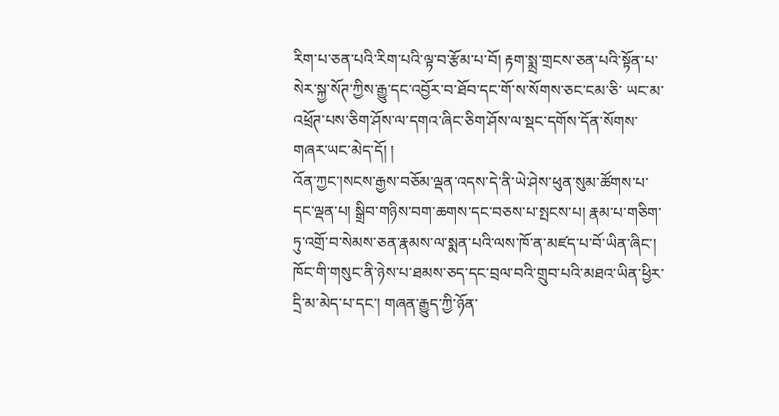རིག་པ་ཅན་པའི་རིག་པའི་ལྟ་བ་རྩོམ་པ་བོ། རྟག་སྨྲ་གྲངས་ཅན་པའི་སྟོན་པ་སེར་སྐྱ་སོཊ་ཀྱིས་རྒྱུ་དང་འབྱོར་བ་ཐོབ་དང་གོ་ས་སོགས་ཅང་ངམ་ཅི་ ཡང་མ་འཕྲོཊ་པས་ཅིག་ཤོས་ལ་དགའ་ཞིང་ཅིག་ཤོས་ལ་སྡང་དགོས་དོན་སོགས་ གཞར་ཡང་མེད་དོ། །
འོན་ཀྱང་།སངས་རྒྱས་བཅོམ་ལྡན་འདས་དེ་ནི་ཡེ་ཤེས་ཕུན་སུམ་ཚོགས་པ་དང་ལྡན་པ། སྒྲིབ་གཉིས་བག་ཆགས་དང་བཅས་པ་སྤངས་པ། རྣམ་པ་གཅིག་ཏུ་འགྲོ་བ་སེམས་ཅན་རྣམས་ལ་སྨན་པའི་ལས་ཁོ་ན་མཛད་པ་བོ་ཡིན་ཞིང་། ཁོང་གི་གསུང་ནི་ཉེས་པ་ཐམས་ཅད་དང་བྲལ་བའི་གྲུབ་པའི་མཐའ་ཡིན་ཕྱིར་དྲི་མ་མེད་པ་དང་། གཞན་རྒྱུད་ཀྱི་ཉོན་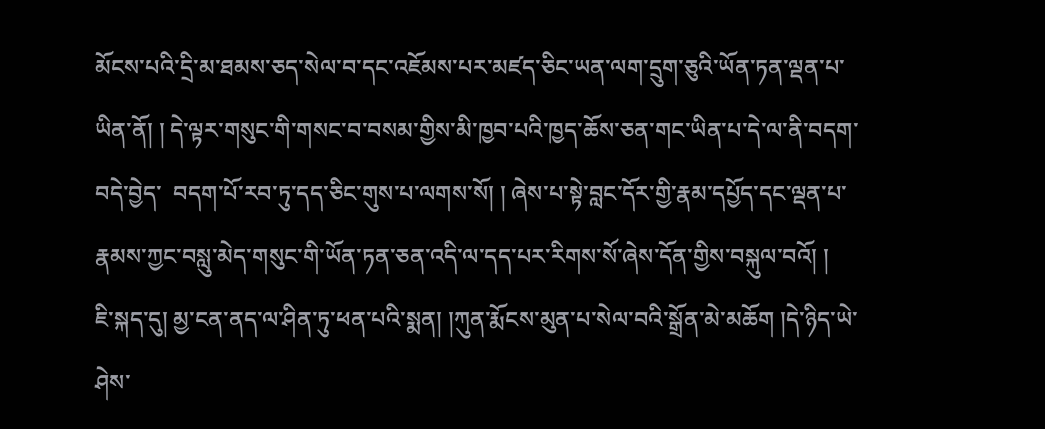མོངས་པའི་དྲི་མ་ཐམས་ཅད་སེལ་བ་དང་འཇོམས་པར་མཛད་ཅིང་ཡན་ལག་དྲུག་ཅུའི་ཡོན་ཏན་ལྡན་པ་ཡིན་ནོ། ། དེ་ལྟར་གསུང་གི་གསང་བ་བསམ་གྱིས་མི་ཁྱབ་པའི་ཁྱད་ཆོས་ཅན་གང་ཡིན་པ་དེ་ལ་ནི་བདག་བདེ་བྱེད་  བདག་པོ་རབ་ཏུ་དད་ཅིང་གུས་པ་ལགས་སོ། ། ཞེས་པ་སྟེ་བླང་དོར་གྱི་རྣམ་དཔྱོད་དང་ལྡན་པ་རྣམས་ཀྱང་བསླུ་མེད་གསུང་གི་ཡོན་ཏན་ཅན་འདི་ལ་དད་པར་རིགས་སོ་ཞེས་དོན་གྱིས་བསྐུལ་བའོ། །
ཇི་སྐད་དུ། མྱ་ངན་ནད་ལ་ཤིན་ཏུ་ཕན་པའི་སྨན། །ཀུན་རྨོངས་མུན་པ་སེལ་བའི་སྒྲོན་མེ་མཆོག །དེ་ཉིད་ཡེ་ཤེས་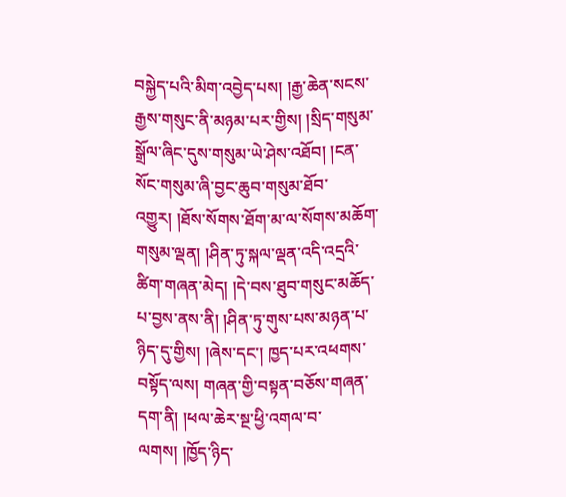བསྐྱེད་པའི་མིག་འབྱེད་པས། །རྒྱ་ཆེན་སངས་ རྒྱས་གསུང་ནི་མཉམ་པར་གྱིས། །སྲིད་གསུམ་སྒྲོལ་ཞིང་དུས་གསུམ་ཡེ་ཤེས་འཐོབ། །ངན་སོང་གསུམ་ཞི་བྱང་ཆུབ་གསུམ་ཐོབ་འགྱུར། །ཐོས་སོགས་ཐོག་མ་ལ་སོགས་མཆོག་གསུམ་ལྡན། །ཤིན་ཏུ་སྐལ་ལྡན་འདི་འདྲའི་ཚིག་གཞན་མེད། །དེ་བས་ཐུབ་གསུང་མཆོད་པ་བྱས་ནས་ནི། །ཤིན་ཏུ་གུས་པས་མཉན་པ་ཉིད་དུ་གྱིས། །ཞེས་དང་། ཁྱད་པར་འཕགས་བསྟོད་ལས། གཞན་གྱི་བསྟན་བཅོས་གཞན་དག་ནི། །ཕལ་ཆེར་སྔ་ཕྱི་འགལ་བ་ལགས། །ཁྱོད་ཉིད་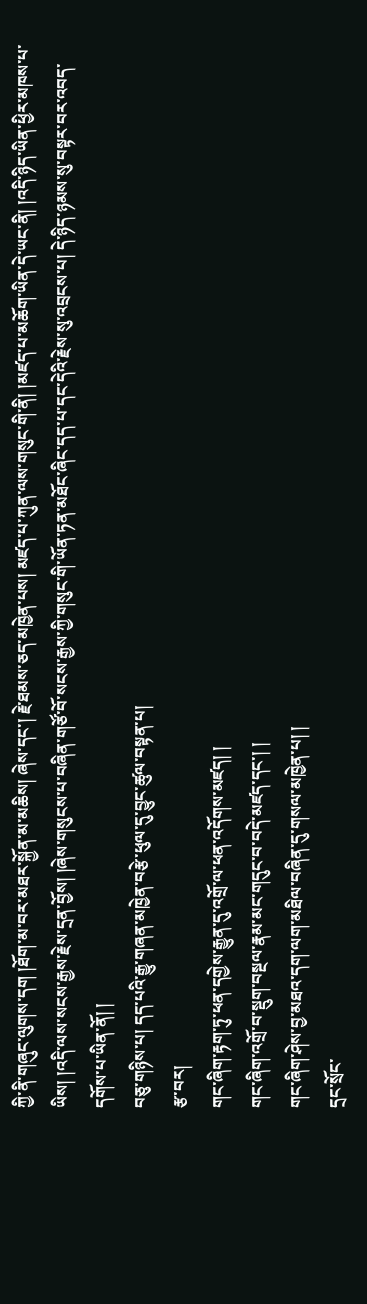ཀྱི་ནི་གཞུང་ལུགས་དག །ཐོག་མ་བར་མཐར་སྐྱོན་མ་མཆིས། ཞེས་དང་། རྗེ་ཐམས་ཅད་མཁྱེན་པས། མཛད་པ་ཀུན་ལས་གསུང་གི་ནི། །མཛད་པ་མཆོག་ཡིན་དེ་ཡང་ནི། །འདི་ཉིད་ཡིན་ཕྱིར་མཁས་པ་ཡིས། །འདི་ལས་སངས་རྒྱས་རྗེས་དྲན་བྱོས། །ཞེས་གསུངས་པ་བཞིན་གཙོ་བོ་སངས་རྒྱས་ཀྱི་གསུང་གི་ཡོན་ཏན་མཐོང་ཞིང་དད་པ་དང་དེའི་རྗེས་སུ་འབྲངས་པ། དེ་ཉིད་ཉམས་སུ་བསྟར་བར་འབད་དགོས་པ་ཡིན་ནོ། །
བཅུ་གཉིས་པ། དད་པའི་རྒྱུ་གཞན་མཁྱེན་བརྩེ་ཕུལ་དུ་བྱུང་ཚུལ་བསྟན་པ།
རྩ་བར།
གང་ཞིག་རྟག་ཏུ་ཕན་དགྱེས་རྒྱུན་དུ་འགྲོ་ལ་ཕན་འདོགས་མཛད། །
གང་ཞིག་འགྲོ་བ་སྡུག་བསྔལ་རྣམ་མང་གདུང་བ་བདེ་མཛད་དང་། །
གང་ཞིག་ཤེས་བྱ་མཐའ་དག་ལག་མཐིལ་བཞིན་དུ་གསལ་མཁྱེན་པ། །
དྲང་སྲོང་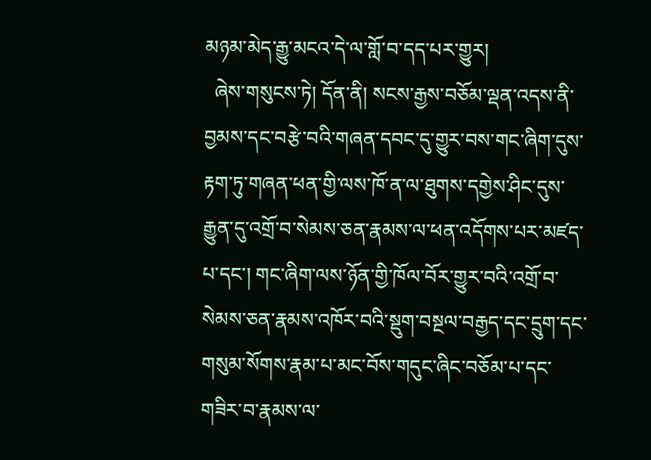མཉམ་མེད་རྒྱུ་མངའ་དེ་ལ་གློ་བ་དད་པར་གྱུར།
  ཞེས་གསུངས་ཏེ། དོན་ནི། སངས་རྒྱས་བཅོམ་ལྡན་འདས་ནི་བྱམས་དང་བརྩེ་བའི་གཞན་དབང་དུ་གྱུར་བས་གང་ཞིག་དུས་རྟག་ཏུ་གཞན་ཕན་གྱི་ལས་ཁོ་ན་ལ་ཐུགས་དགྱེས་ཤིང་དུས་རྒྱུན་དུ་འགྲོ་བ་སེམས་ཅན་རྣམས་ལ་ཕན་འདོགས་པར་མཛད་པ་དང་། གང་ཞིག་ལས་ཉོན་གྱི་ཁོལ་བོར་གྱུར་བའི་འགྲོ་བ་སེམས་ཅན་རྣམས་འཁོར་བའི་སྡུག་བསྔལ་བརྒྱད་དང་དྲུག་དང་གསུམ་སོགས་རྣམ་པ་མང་བོས་གདུང་ཞིང་བཅོམ་པ་དང་གཟིར་བ་རྣམས་ལ་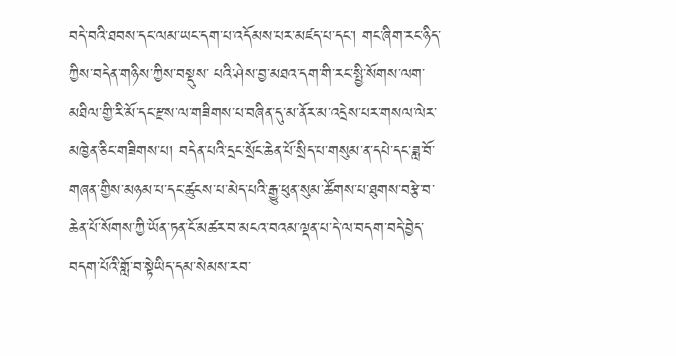བདེ་བའི་ཐབས་དང་ལམ་ཡང་དག་པ་འདོམས་པར་མཛད་པ་དང་། གང་ཞིག་རང་ཉིད་ཀྱིས་བདེན་གཉིས་ཀྱིས་བསྡུས་ པའི་ཤེས་བྱ་མཐའ་དག་གི་རང་སྤྱི་སོགས་ལག་མཐིལ་གྱི་རི་མོ་དང་རྫས་ལ་གཟིགས་པ་བཞིན་དུ་མ་ནོར་མ་འདྲེས་པར་གསལ་ལེར་མཁྱེན་ཅིང་གཟིགས་པ། བདེན་པའི་དྲང་སྲོང་ཆེན་པོ་སྲིད་པ་གསུམ་ན་དཔེ་དང་ཟླ་བོ་གཞན་གྱིས་མཉམ་པ་དང་ཚུངས་པ་མེད་པའི་རྒྱུ་ཕུན་སུམ་ཚོགས་པ་ཐུགས་བརྩེ་བ་ཆེན་པོ་སོགས་ཀྱི་ཡོན་ཏན་ངོ་མཚར་བ་མངའ་བའམ་ལྡན་པ་དེ་ལ་བདག་བདེ་བྱེད་བདག་པོའི་གློ་བ་སྟེཡིད་དམ་སེམས་རབ་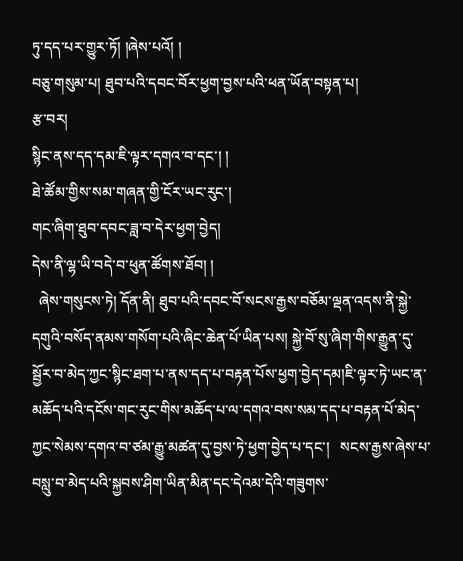ཏུ་དད་པར་གྱུར་ཏོ། །ཞེས་པའོ། །
བཅུ་གསུམ་པ། ཐུབ་པའི་དབང་བོར་ཕྱག་བྱས་པའི་ཕན་ཡོན་བསྟན་པ།
རྩ་བར།
སྙིང་ནས་དད་དམ་ཇི་ལྟར་དགའ་བ་དང་། །
ཐེ་ཚོམ་གྱིས་སམ་གཞན་གྱི་ངོར་ཡང་རུང་།
གང་ཞིག་ཐུབ་དབང་ཟླ་བ་དེར་ཕྱག་བྱེད།
དེས་ནི་ལྷ་ཡི་བདེ་བ་ཕུན་ཚོགས་ཐོབ། །
  ཞེས་གསུངས་ཏེ། དོན་ནི། ཐུབ་པའི་དབང་བོ་སངས་རྒྱས་བཅོམ་ལྡན་འདས་ནི་སྐྱེ་དགུའི་བསོད་ནམས་གསོག་པའི་ཞིང་ཆེན་པོ་ཡིན་པས། སྐྱེ་བོ་སུ་ཞིག་གིས་རྒྱུན་དུ་སྦྱོར་བ་མེད་ཀྱང་སྙིང་ཐག་པ་ནས་དད་པ་བརྟན་པོས་ཕྱག་བྱེད་དམ།ཇི་ལྟར་ཏེ་ཡང་ན་མཆོད་པའི་དངོས་གང་རུང་གིས་མཆོད་པ་ལ་དགའ་བས་སམ་དད་པ་བརྟན་པོ་མེད་ཀྱང་སེམས་དགའ་བ་ཙམ་རྒྱུ་མཚན་དུ་བྱས་ཏེ་ཕྱག་བྱེད་པ་དང་།   སངས་རྒྱས་ཞེས་པ་བསླུ་བ་མེད་པའི་སྐྱབས་ཤིག་ཡིན་མིན་དང་དེའམ་དེའི་གཟུགས་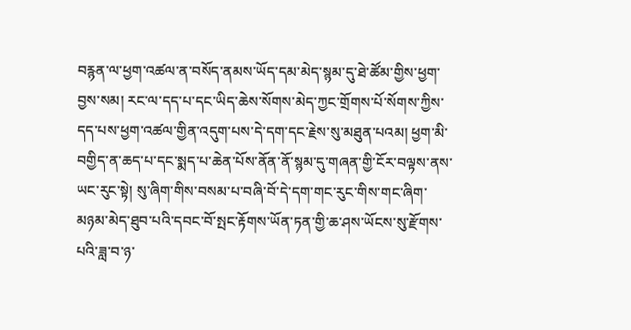བརྙན་ལ་ཕྱག་འཚལ་ན་བསོད་ནམས་ཡོད་དམ་མེད་སྙམ་དུ་ཐེ་ཚོམ་གྱིས་ཕྱག་བྱས་སམ། རང་ལ་དད་པ་དང་ཡིད་ཆེས་སོགས་མེད་ཀྱང་གྲོགས་པོ་སོགས་ཀྱིས་དད་པས་ཕྱག་འཚལ་གྱིན་འདུག་པས་དེ་དག་དང་རྗེས་སུ་མཐུན་པའམ། ཕྱག་མི་བགྱིད་ན་ཆད་པ་དང་སྨད་པ་ཆེན་པོས་ནོན་ནོ་སྙམ་དུ་གཞན་གྱི་ངོར་བལྟས་ནས་ཡང་རུང་སྟེ། སུ་ཞིག་གིས་བསམ་པ་བཞི་བོ་དེ་དག་གང་རུང་གིས་གང་ཞིག་མཉམ་མེད་ཐུབ་པའི་དབང་བོ་སྤང་རྟོགས་ཡོན་ཏན་གྱི་ཆ་ཤས་ཡོངས་སུ་རྫོགས་པའི་ཟླ་བ་ཉ་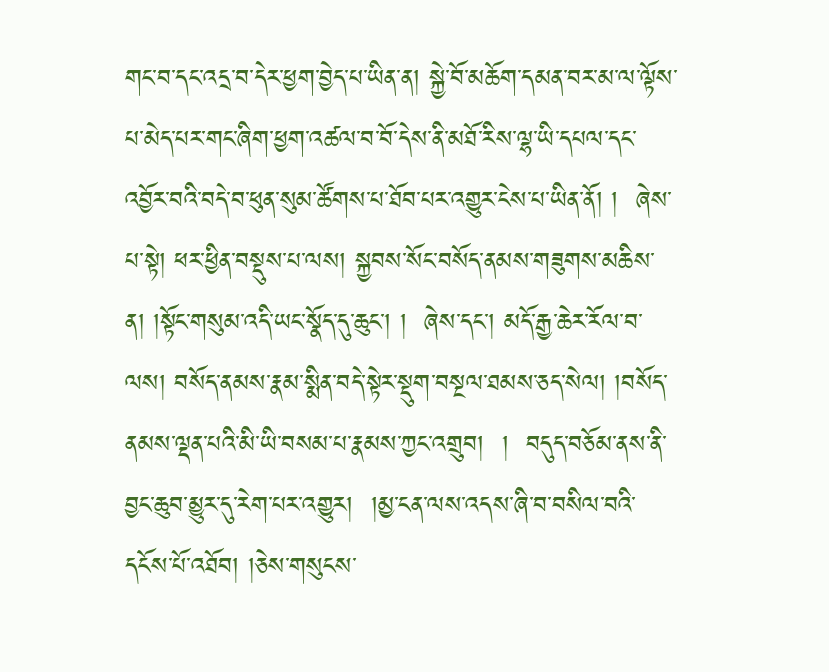གང་བ་དང་འདྲ་བ་དེར་ཕྱག་བྱེད་པ་ཡིན་ན། སྐྱེ་བོ་མཆོག་དམན་བར་མ་ལ་ལྟོས་པ་མེད་པར་གང་ཞིག་ཕྱག་འཚལ་བ་བོ་དེས་ནི་མཐོ་རིས་ལྷ་ཡི་དཔལ་དང་འབྱོར་བའི་བདེ་བ་ཕུན་སུམ་ཚོགས་པ་ཐོབ་པར་འགྱུར་ངེས་པ་ཡིན་ནོ། །  ཞེས་པ་སྟེ། ཕར་ཕྱིན་བསྡུས་པ་ལས། སྐྱབས་སོང་བསོད་ནམས་གཟུགས་མཆིས་ན། །སྟོང་གསུམ་འདི་ཡང་སྣོད་དུ་ཆུང་། །  ཞེས་དང་། མདོ་རྒྱ་ཆེར་རོལ་བ་ལས། བསོད་ནམས་རྣམ་སྨིན་བདེ་སྟེར་སྡུག་བསྔལ་ཐམས་ཅད་སེལ། །བསོད་ནམས་ལྡན་པའི་མི་ཡི་བསམ་པ་རྣམས་ཀྱང་འགྲུབ།  །  བདུད་བཅོམ་ནས་ནི་བྱང་ཆུབ་མྱུར་དུ་རེག་པར་འགྱུར།  །མྱ་ངན་ལས་འདས་ཞི་བ་བསིལ་བའི་དངོས་པོ་འཐོབ། །ཅེས་གསུངས་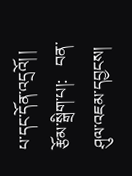པ་དང་དོན་འདྲའོ། །
རྩོམ་སྒྲིག་པ།:   བན་ཤུལ་འཇམ་དབྱངས།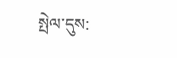སྤེལ་དུས: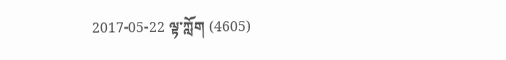2017-05-22 ལྟ་ཀློག (4605)